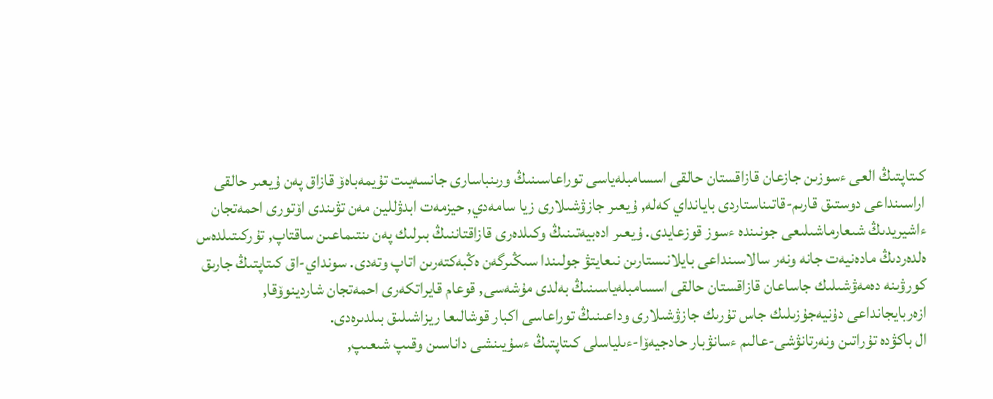كىتاپتىڭ العى ءسوزىن جازعان قازاقستان حالقى اسسامبلەياسى توراعاسىنىڭ ورىنباسارى جانسەيىت تۇيمەباەۆ قازاق پەن ۇيعىر حالقى اراسىنداعى دوستىق قارىم-قاتىناستاردى بايانداي كەلە, ۇيعىر جازۋشىلارى زيا سامەدي, حيزمەت ابدۋللين مەن تۋىندى اۆتورى احمەتجان ءاشيريدىڭ شىعارماشىلىعى جونىندە ءسوز قوزعايدى. ۇيعىر ادەبيەتىنىڭ وكىلدەرى قازاقتاننىڭ بىرلىك پەن ىنتىماعىن ساقتاپ, تۇركىتىلدەس ەلدەردىڭ مادەنيەت جانە ونەر سالاسىنداعى بايلانىستارىن نىعايتۋ جولىندا سىڭىرگەن ەڭبەكتەرىن اتاپ وتەدى. سونداي-اق كىتاپتىڭ جارىق كورۋىنە دەمەۋشىلىك جاساعان قازاقستان حالقى اسسامبلەياسىنىڭ بەلدى مۇشەسى, قوعام قايراتكەرى احمەتجان شاردينوۆقا, ازەربايجانداعى دۇنيەجۇزىلىك جاس تۇرىك جازۋشىلارى وداعىنىڭ توراعاسى اكبار قوشالىعا ريزاشىلىق بىلدىرەدى.
ال باكۋدە تۇراتىن ونەرتانۋشى-عالىم ءسانۋبار حادجيەۆا-ءىلياسلى كىتاپتىڭ ءسۇيىنشى داناسىن وقىپ شىعىپ,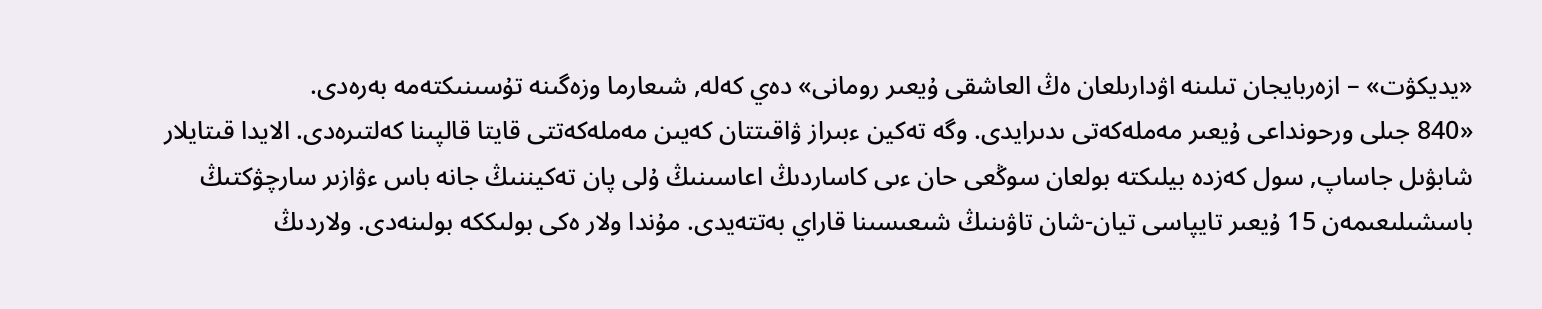«يديكۋت» – ازەربايجان تىلىنە اۋدارىلعان ەڭ العاشقى ۇيعىر رومانى» دەي كەلە, شىعارما وزەگىنە تۇسىنىكتەمە بەرەدى.
«840 جىلى ورحونداعى ۇيعىر مەملەكەتى ىدىرايدى. وگە تەكين ءبىراز ۋاقىتتان كەيىن مەملەكەتتى قايتا قالپىنا كەلتىرەدى. الايدا قىتايلار شابۋىل جاساپ, سول كەزدە بيلىكتە بولعان سوڭعى حان ءىى كاساردىڭ اعاسىنىڭ ۇلى پان تەكيننىڭ جانە باس ءۋازىر سارچۋكتىڭ باسشىلىعىمەن 15 ۇيعىر تايپاسى تيان-شان تاۋىنىڭ شىعىسىنا قاراي بەتتەيدى. مۇندا ولار ەكى بولىككە بولىنەدى. ولاردىڭ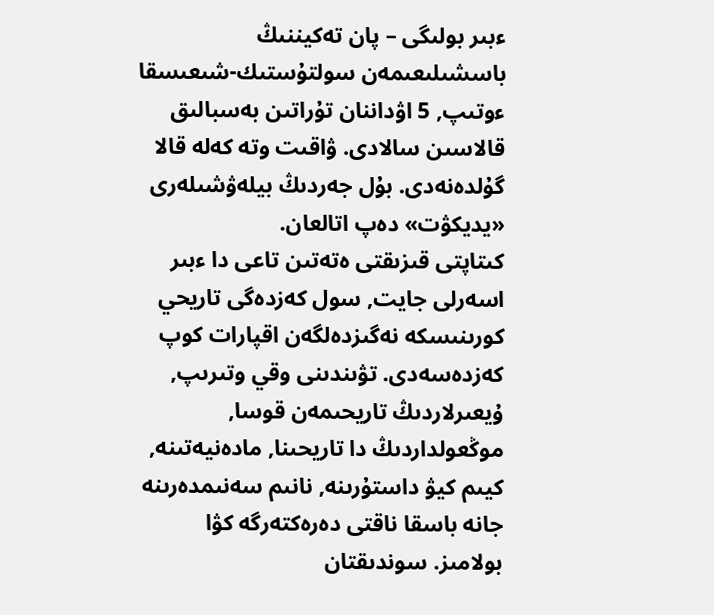ءبىر بولىگى – پان تەكيننىڭ باسشىلىعىمەن سولتۇستىك-شىعىسقا ءوتىپ, 5 اۋداننان تۇراتىن بەسبالىق قالاسىن سالادى. ۋاقىت وتە كەلە قالا گۇلدەنەدى. بۇل جەردىڭ بيلەۋشىلەرى «يديكۋت» دەپ اتالعان.
كىتاپتى قىزىقتى ەتەتىن تاعى دا ءبىر اسەرلى جايت, سول كەزدەگى تاريحي كورىنىسكە نەگىزدەلگەن اقپارات كوپ كەزدەسەدى. تۋىندىنى وقي وتىرىپ, ۇيعىرلاردىڭ تاريحىمەن قوسا, موڭعولداردىڭ دا تاريحىنا, مادەنيەتىنە, كيىم كيۋ داستۇرىنە, نانىم سەنىمدەرىنە جانە باسقا ناقتى دەرەكتەرگە كۋا بولامىز. سوندىقتان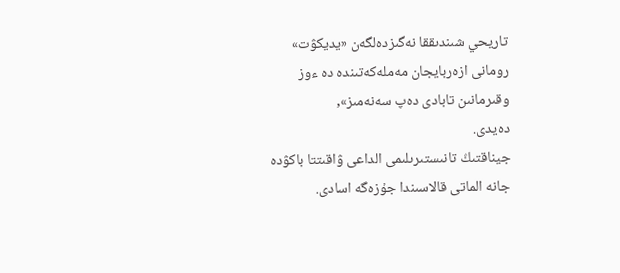تاريحي شىندىققا نەگىزدەلگەن «يديكۋت» رومانى ازەربايجان مەملەكەتىندە دە ءوز وقىرمانىن تابادى دەپ سەنەمىز»,
دەيدى.
جيناقتىڭ تانىستىرىلىمى الداعى ۋاقىتتا باكۋدە جانە الماتى قالاسىندا جۇزەگە اسادى.